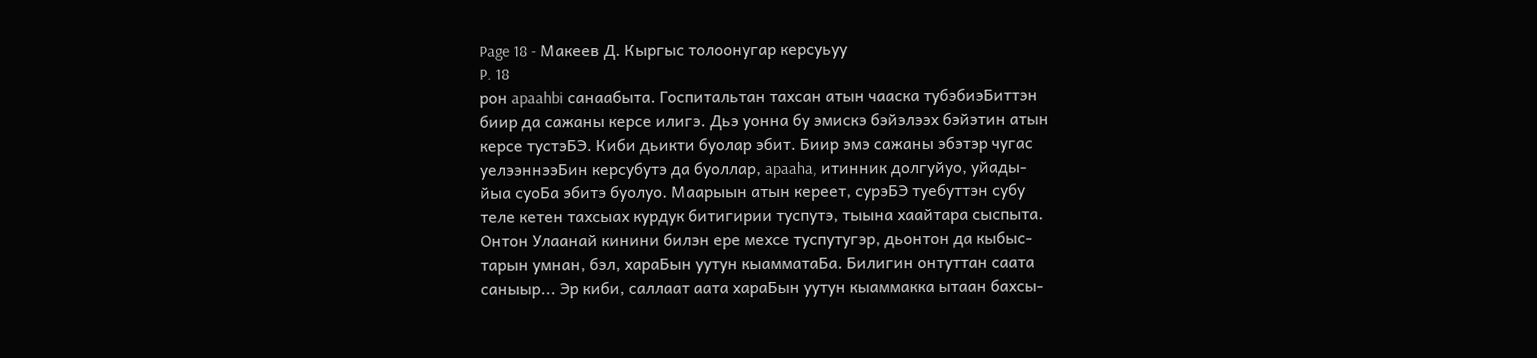Page 18 - Макеев Д. Кыргыс толоонугар керсуьуу
P. 18
рон apaahbi санаабыта. Госпитальтан тахсан атын чааска тубэбиэБиттэн
биир да сажаны керсе илигэ. Дьэ уонна бу эмискэ бэйэлээх бэйэтин атын
керсе тустэБЭ. Киби дьикти буолар эбит. Биир эмэ сажаны эбэтэр чугас
уелээннээБин керсубутэ да буоллар, apaaha, итинник долгуйуо, уйады-
йыа суоБа эбитэ буолуо. Маарыын атын кереет, сурэБЭ туебуттэн субу
теле кетен тахсыах курдук битигирии туспутэ, тыына хаайтара сыспыта.
Онтон Улаанай кинини билэн ере мехсе туспутугэр, дьонтон да кыбыс-
тарын умнан, бэл, хараБын уутун кыамматаБа. Билигин онтуттан саата
саныыр... Эр киби, саллаат аата хараБын уутун кыаммакка ытаан бахсы-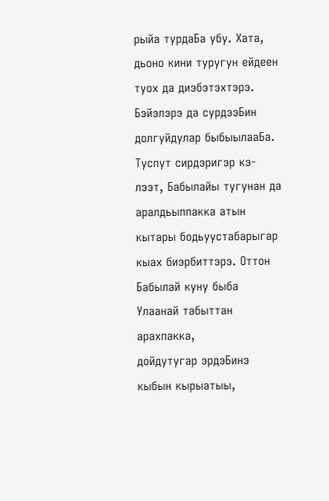рыйа турдаБа убу. Хата, дьоно кини туругун ейдеен туох да диэбэтэхтэрэ.
Бэйэлэрэ да сурдээБин долгуйдулар быбыылааБа. Туспут сирдэригэр кэ-
лээт, Бабылайы тугунан да аралдьыппакка атын кытары бодьуустабарыгар
кыах биэрбиттэрэ. Оттон Бабылай куну быба Улаанай табыттан арахпакка,
дойдутугар эрдэБинэ кыбын кырыатыы,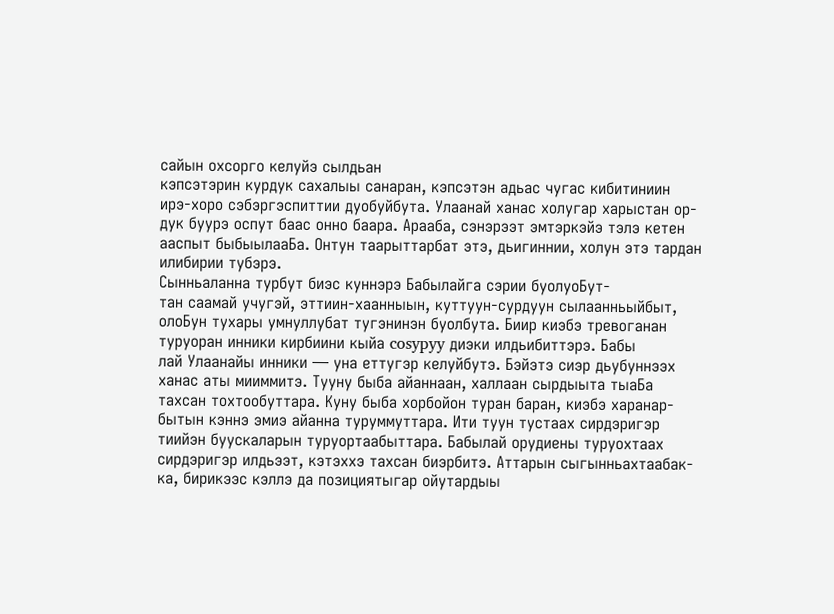сайын охсорго келуйэ сылдьан
кэпсэтэрин курдук сахалыы санаран, кэпсэтэн адьас чугас кибитиниин
ирэ-хоро сэбэргэспиттии дуобуйбута. Улаанай ханас холугар харыстан ор-
дук буурэ оспут баас онно баара. Арааба, сэнэрээт эмтэркэйэ тэлэ кетен
ааспыт быбыылааБа. Онтун таарыттарбат этэ, дьигиннии, холун этэ тардан
илибирии тубэрэ.
Сынньаланна турбут биэс куннэрэ Бабылайга сэрии буолуоБут-
тан саамай учугэй, эттиин-хаанныын, куттуун-сурдуун сылаанньыйбыт,
олоБун тухары умнуллубат тугэнинэн буолбута. Биир киэбэ тревоганан
туруоран инники кирбиини кыйа cosypyy диэки илдьибиттэрэ. Бабы
лай Улаанайы инники — уна еттугэр келуйбутэ. Бэйэтэ сиэр дьубуннээх
ханас аты мииммитэ. Тууну быба айаннаан, халлаан сырдыыта тыаБа
тахсан тохтообуттара. Куну быба хорбойон туран баран, киэбэ харанар-
бытын кэннэ эмиэ айанна туруммуттара. Ити туун тустаах сирдэригэр
тиийэн буускаларын туруортаабыттара. Бабылай орудиены туруохтаах
сирдэригэр илдьээт, кэтэххэ тахсан биэрбитэ. Аттарын сыгынньахтаабак-
ка, бирикээс кэллэ да позициятыгар ойутардыы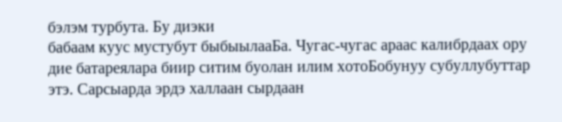бэлэм турбута. Бу диэки
бабаам куус мустубут быбыылааБа. Чугас-чугас араас калибрдаах ору
дие батареялара биир ситим буолан илим хотоБобунуу субуллубуттар
этэ. Сарсыарда эрдэ халлаан сырдаан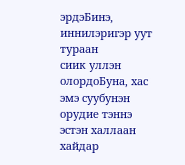эрдэБинэ, иннилэригэр уут тураан
сиик уллэн олордоБуна, хас эмэ суубунэн орудие тэннэ эстэн халлаан
хайдар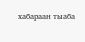хабараан тыаба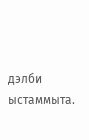дэлби ыстаммыта.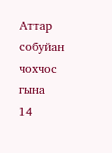Аттар собуйан чохчос гына
14